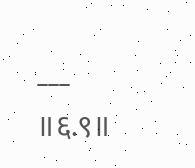___
॥६.९॥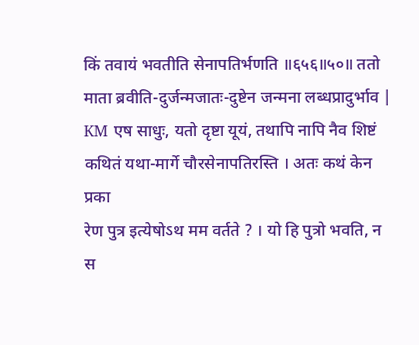किं तवायं भवतीति सेनापतिर्भणति ॥६५६॥५०॥ ततो माता ब्रवीति-दुर्जन्मजातः-दुष्टेन जन्मना लब्धप्रादुर्भाव | KM एष साधुः, यतो दृष्टा यूयं, तथापि नापि नैव शिष्टं कथितं यथा-मार्गे चौरसेनापतिरस्ति । अतः कथं केन प्रका
रेण पुत्र इत्येषोऽथ मम वर्तते ? । यो हि पुत्रो भवति, न स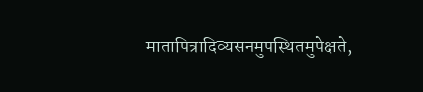मातापित्रादिव्यसनमुपस्थितमुपेक्षते,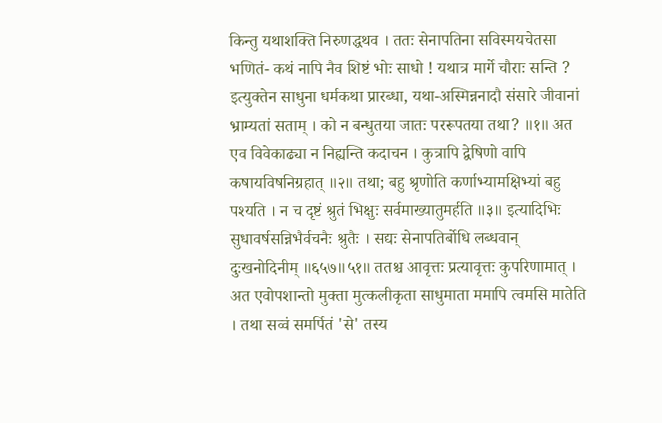किन्तु यथाशक्ति निरुणद्धथव । ततः सेनापतिना सविस्मयचेतसा भणितं- कथं नापि नैव शिष्टं भोः साधो ! यथात्र मार्गे चौराः सन्ति ? इत्युक्तेन साधुना धर्मकथा प्रारब्धा, यथा-अस्मिन्ननादौ संसारे जीवानां भ्राम्यतां सताम् । को न बन्धुतया जातः पररूपतया तथा? ॥१॥ अत एव विवेकाढ्या न निह्यन्ति कदाचन । कुत्रापि द्वेषिणो वापि कषायविषनिग्रहात् ॥२॥ तथा; बहु श्रृणोति कर्णाभ्यामक्षिभ्यां बहु पश्यति । न च दृष्टं श्रुतं भिक्षुः सर्वमाख्यातुमर्हति ॥३॥ इत्यादिभिः सुधावर्षसन्निभैर्वचनैः श्रुतैः । सद्यः सेनापतिर्बोधि लब्धवान् दुःखनोदिनीम् ॥६५७॥५१॥ ततश्च आवृत्तः प्रत्यावृत्तः कुपरिणामात् । अत एवोपशान्तो मुक्ता मुत्कलीकृता साधुमाता ममापि त्वमसि मातेति । तथा सव्वं समर्पितं 'से' तस्य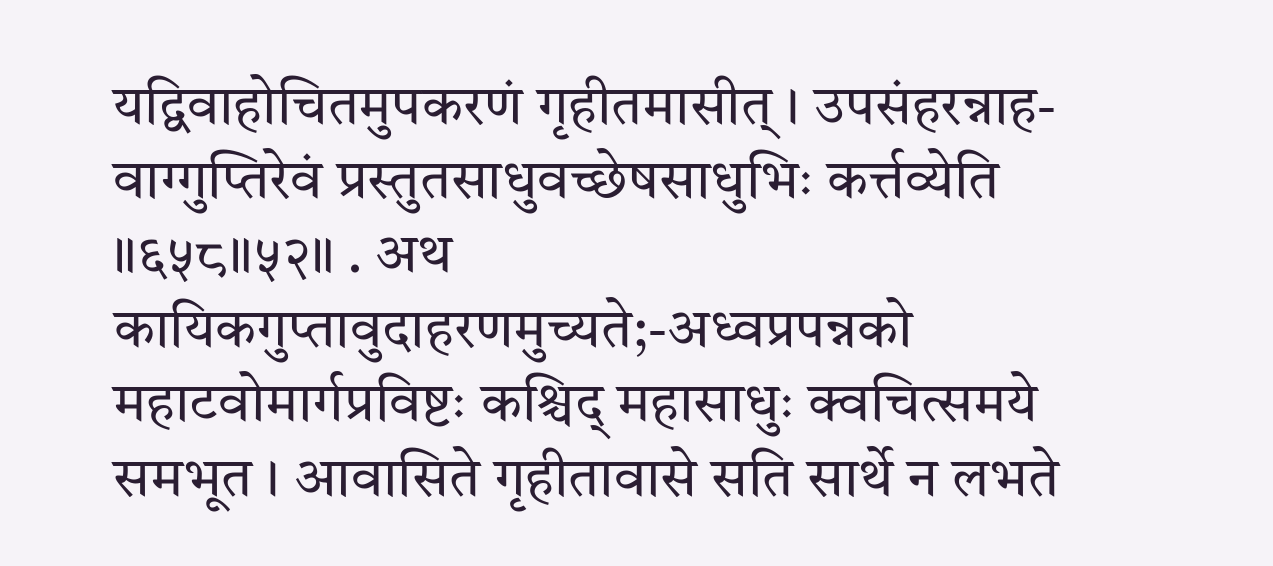यद्विवाहोचितमुपकरणं गृहीतमासीत् । उपसंहरन्नाह-वाग्गुप्तिरेवं प्रस्तुतसाधुवच्छेषसाधुभिः कर्त्तव्येति ॥६५८॥५२॥ . अथ कायिकगुप्तावुदाहरणमुच्यते;-अध्वप्रपन्नको महाटवोमार्गप्रविष्टः कश्चिद् महासाधुः क्वचित्समये समभूत । आवासिते गृहीतावासे सति सार्थे न लभते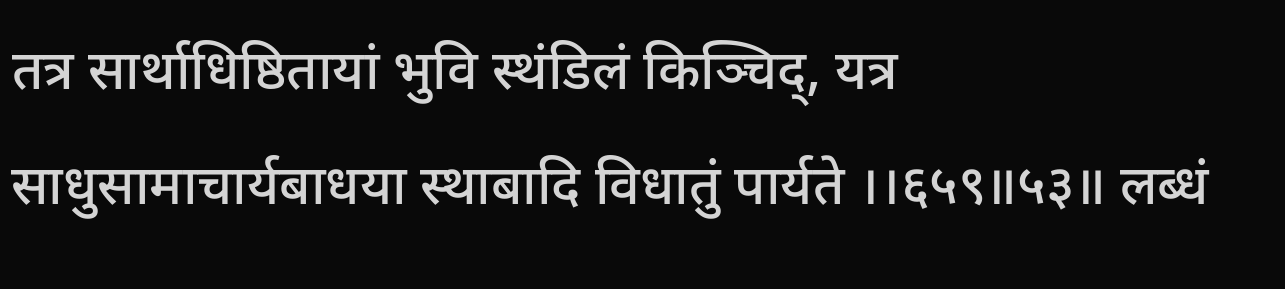तत्र सार्थाधिष्ठितायां भुवि स्थंडिलं किञ्चिद्, यत्र साधुसामाचार्यबाधया स्थाबादि विधातुं पार्यते ।।६५९॥५३॥ लब्धं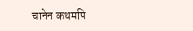चानेन कथमपि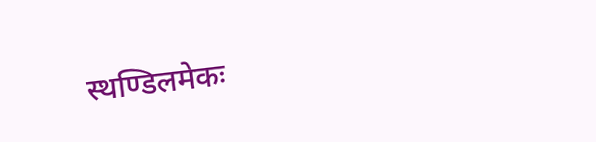स्थण्डिलमेकः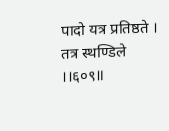पादो यत्र प्रतिष्ठते । तत्र स्थण्डिले
।।६०९॥